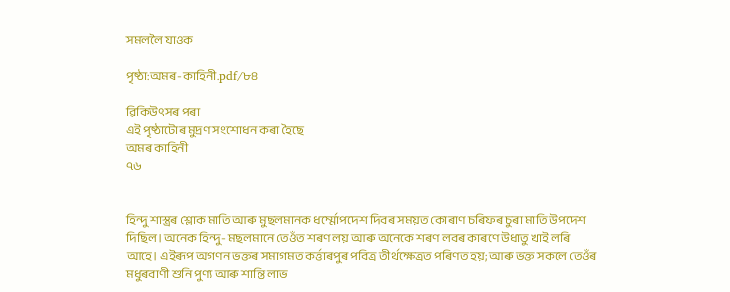সমললৈ যাওক

পৃষ্ঠা:অমৰ-কাহিনী.pdf/৮৪

ৱিকিউৎসৰ পৰা
এই পৃষ্ঠাটোৰ মুদ্ৰণ সংশোধন কৰা হৈছে
অমৰ কাহিনী
৭৬


হিন্দু শাস্ত্ৰৰ শ্লোক মাতি আৰু মুছলমানক ধৰ্ম্মোপদেশ দিবৰ সময়ত কোৰাণ চৰিফৰ চুৰা মাতি উপদেশ দিছিল। অনেক হিন্দু- মছলমানে তেওঁত শৰণ লয় আৰু অনেকে শৰণ লবৰ কাৰণে উধাতু খাই লৰি আহে। এইৰূপ অগণন ভক্তৰ সমাগমত কৰ্ত্তাৰপুৰ পবিত্ৰ তীৰ্থক্ষেত্ৰত পৰিণত হয়; আৰু ভক্ত সকলে তেওঁৰ মধুৰবাণী শুনি পুণ্য আৰু শান্তি লাভ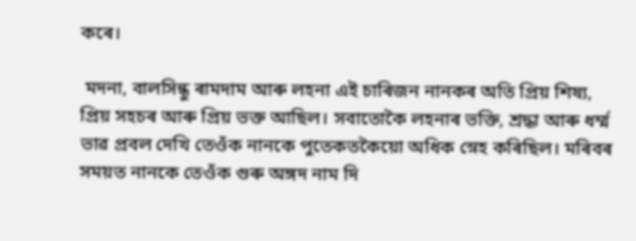কৰে।

 মদনা, বালসিন্ধু ৰামদাম আৰু লহনা এই চাৰিজন নানকৰ অতি প্ৰিয় শিষ্য, প্ৰিয় সহচৰ আৰু প্ৰিয় ভক্ত আছিল। সবাতোকৈ লহনাৰ ভক্তি, শ্ৰদ্ধা আৰু ধৰ্ম্ম ভাৱ প্ৰবল দেখি তেওঁক নানকে পুতেকতকৈয়ো অধিক স্নেহ কৰিছিল। মৰিবৰ সময়ত নানকে তেওঁক গুৰু অঙ্গদ নাম দি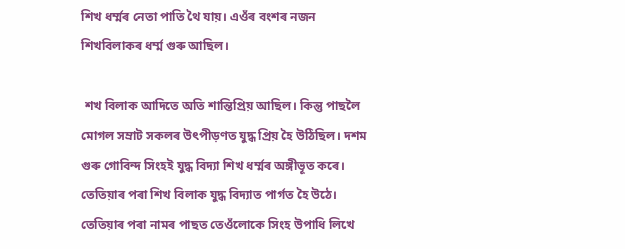শিখ ধৰ্ম্মৰ নেতা পাতি থৈ যায়। এওঁৰ বংশৰ নজন শিখবিলাকৰ ধৰ্ম্ম গুৰু আছিল।

 শখ বিলাক আদিতে অতি শান্তিপ্ৰিয় আছিল। কিন্তু পাছলৈ মোগল সম্ৰাট সকলৰ উৎপীড়ণত যুদ্ধ প্ৰিয় হৈ উঠিছিল। দশম গুৰু গোবিন্দ সিংহই যুদ্ধ বিদ্যা শিখ ধৰ্ম্মৰ অঙ্গীভূত কৰে। তেতিয়াৰ পৰা শিখ বিলাক যুদ্ধ বিদ্যাত পাৰ্গত হৈ উঠে। তেতিয়াৰ পৰা নামৰ পাছত তেওঁলোকে সিংহ উপাধি লিখে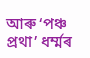আৰু ‘পঞ্চ প্ৰথা’ ধৰ্ম্মৰ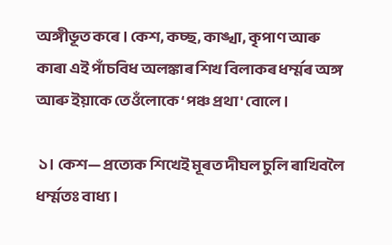অঙ্গীভূত কৰে। কেশ, কচ্ছ, কাঙ্খা, কৃপাণ আৰু কাৰা এই পাঁচবিধ অলঙ্কাৰ শিখ বিলাকৰ ধৰ্ম্মৰ অঙ্গ আৰু ইয়াকে তেওঁলোকে ‘পঞ্চ প্ৰথা' বোলে।

 ১। কেশ— প্ৰত্যেক শিখেই মূৰত দীঘল চুলি ৰাখিবলৈ ধৰ্ম্মতঃ বাধ্য।